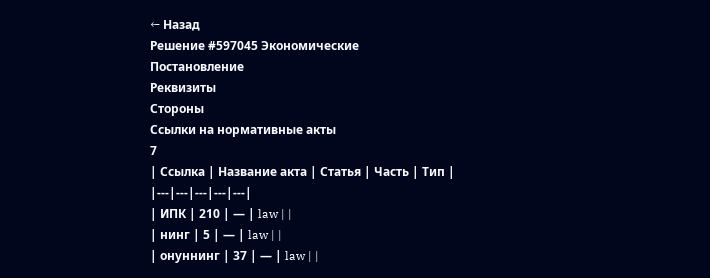← Назад
Решение #597045 Экономические
Постановление
Реквизиты
Стороны
Ссылки на нормативные акты
7
| Ссылка | Название акта | Статья | Часть | Тип |
|---|---|---|---|---|
| ИПК | 210 | — | law | |
| нинг | 5 | — | law | |
| онуннинг | 37 | — | law | |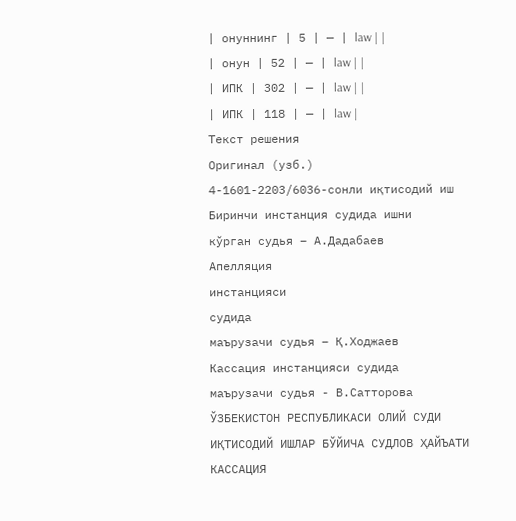| онуннинг | 5 | — | law | |
| онун | 52 | — | law | |
| ИПК | 302 | — | law | |
| ИПК | 118 | — | law |
Текст решения
Оригинал (узб.)
4-1601-2203/6036-сонли иқтисодий иш
Биринчи инстанция судида ишни
кўрган судья – А.Дадабаев
Апелляция
инстанцияси
судида
маърузачи судья – Қ.Ходжаев
Кассация инстанцияси судида
маърузачи судья - В.Сатторова
ЎЗБЕКИСТОН РЕСПУБЛИКАСИ ОЛИЙ СУДИ
ИҚТИСОДИЙ ИШЛАР БЎЙИЧА СУДЛОВ ҲАЙЪАТИ
КАССАЦИЯ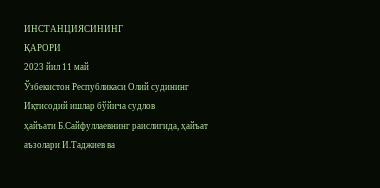ИНСТАНЦИЯСИНИНГ
ҚАРОРИ
2023 йил 11 май
Ўзбекистон Республикаси Олий судининг Иқтисодий ишлар бўйича судлов
ҳайъати Б.Сайфуллаевнинг раислигида, ҳайъат аъзолари И.Таджиев ва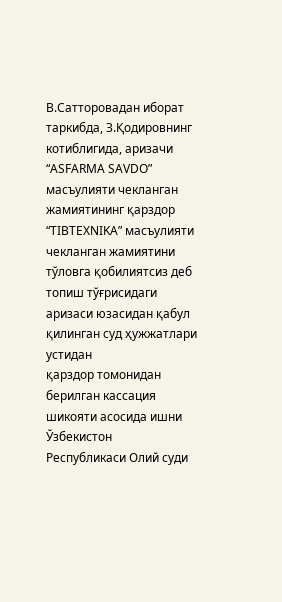В.Сатторовадан иборат таркибда, З.Қодировнинг котиблигида, аризачи
“ASFARMA SAVDO” масъулияти чекланган жамиятининг қарздор
“TIBTEXNIKA” масъулияти чекланган жамиятини тўловга қобилиятсиз деб
топиш тўғрисидаги аризаси юзасидан қабул қилинган суд ҳужжатлари устидан
қарздор томонидан берилган кассация шикояти асосида ишни Ўзбекистон
Республикаси Олий суди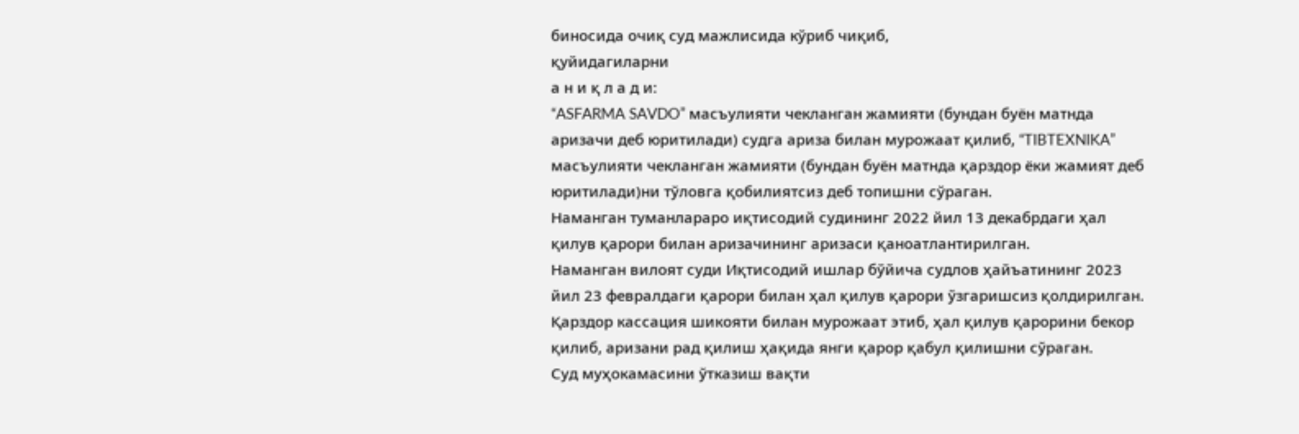биносида очиқ суд мажлисида кўриб чиқиб,
қуйидагиларни
а н и қ л а д и:
“ASFARMA SAVDO” масъулияти чекланган жамияти (бундан буён матнда
аризачи деб юритилади) судга ариза билан мурожаат қилиб, “TIBTEXNIKA”
масъулияти чекланган жамияти (бундан буён матнда қарздор ёки жамият деб
юритилади)ни тўловга қобилиятсиз деб топишни сўраган.
Наманган туманлараро иқтисодий судининг 2022 йил 13 декабрдаги ҳал
қилув қарори билан аризачининг аризаси қаноатлантирилган.
Наманган вилоят суди Иқтисодий ишлар бўйича судлов ҳайъатининг 2023
йил 23 февралдаги қарори билан ҳал қилув қарори ўзгаришсиз қолдирилган.
Қарздор кассация шикояти билан мурожаат этиб, ҳал қилув қарорини бекор
қилиб, аризани рад қилиш ҳақида янги қарор қабул қилишни сўраган.
Суд муҳокамасини ўтказиш вақти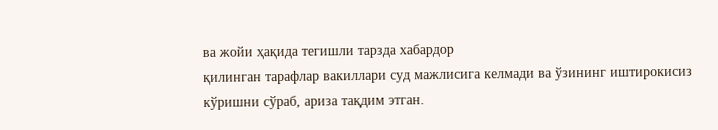ва жойи ҳақида тегишли тарзда хабардор
қилинган тарафлар вакиллари суд мажлисига келмади ва ўзининг иштирокисиз
кўришни сўраб, ариза тақдим этган.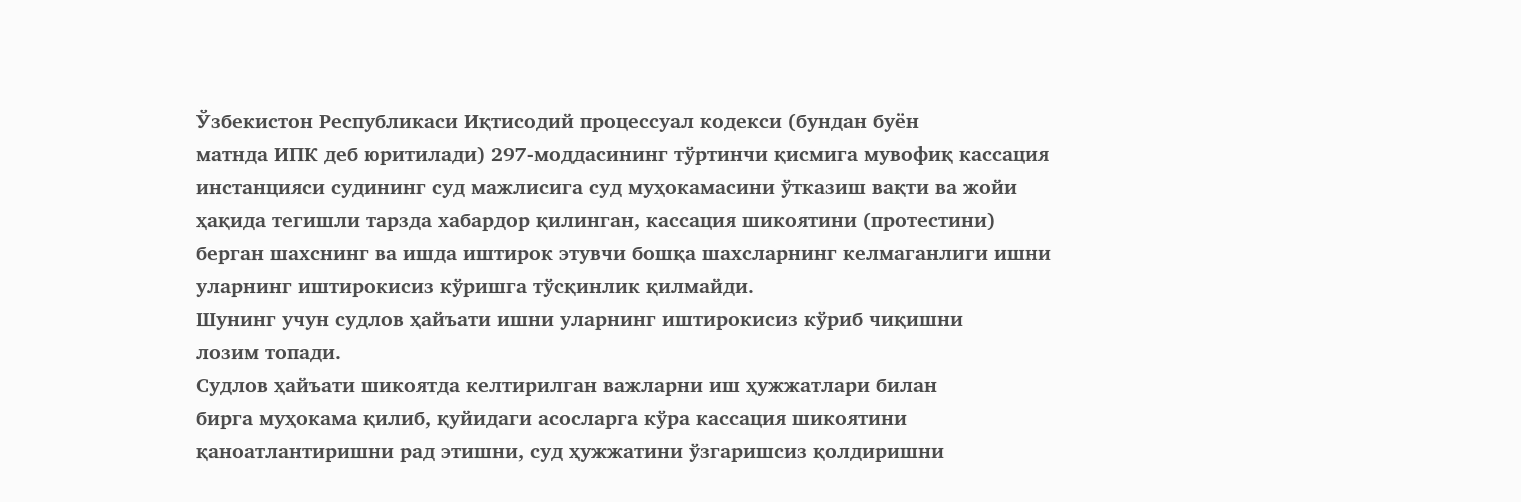Ўзбекистон Республикаси Иқтисодий процессуал кодекси (бундан буён
матнда ИПК деб юритилади) 297-моддасининг тўртинчи қисмига мувофиқ кассация
инстанцияси судининг суд мажлисига суд муҳокамасини ўтказиш вақти ва жойи
ҳақида тегишли тарзда хабардор қилинган, кассация шикоятини (протестини)
берган шахснинг ва ишда иштирок этувчи бошқа шахсларнинг келмаганлиги ишни
уларнинг иштирокисиз кўришга тўсқинлик қилмайди.
Шунинг учун судлов ҳайъати ишни уларнинг иштирокисиз кўриб чиқишни
лозим топади.
Судлов ҳайъати шикоятда келтирилган важларни иш ҳужжатлари билан
бирга муҳокама қилиб, қуйидаги асосларга кўра кассация шикоятини
қаноатлантиришни рад этишни, суд ҳужжатини ўзгаришсиз қолдиришни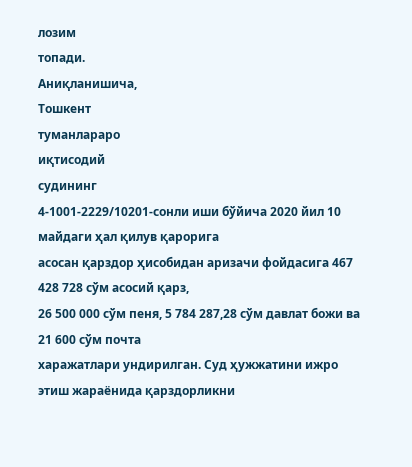лозим
топади.
Аниқланишича,
Тошкент
туманлараро
иқтисодий
судининг
4-1001-2229/10201-сонли иши бўйича 2020 йил 10 майдаги ҳал қилув қарорига
асосан қарздор ҳисобидан аризачи фойдасига 467 428 728 сўм асосий қарз,
26 500 000 сўм пеня, 5 784 287,28 сўм давлат божи ва 21 600 сўм почта
харажатлари ундирилган. Суд ҳужжатини ижро этиш жараёнида қарздорликни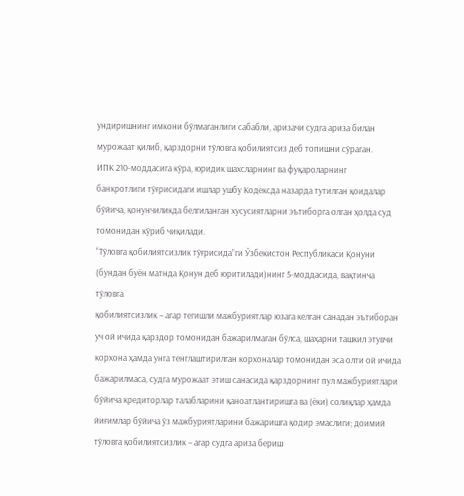ундиришнинг имкони бўлмаганлиги сабабли, аризачи судга ариза билан
мурожаат қилиб, қарздорни тўловга қобилиятсиз деб топишни сўраган.
ИПК 210-моддасига кўра, юридик шахсларнинг ва фуқароларнинг
банкротлиги тўғрисидаги ишлар ушбу Кодексда назарда тутилган қоидалар
бўйича, қонунчиликда белгиланган хусусиятларни эътиборга олган ҳолда суд
томонидан кўриб чиқилади.
“Тўловга қобилиятсизлик тўғрисида”ги Ўзбекистон Республикаси Қонуни
(бундан буён матнда Қонун деб юритилади)нинг 5-моддасида, вақтинча тўловга
қобилиятсизлик – агар тегишли мажбуриятлар юзага келган санадан эътиборан
уч ой ичида қарздор томонидан бажарилмаган бўлса, шаҳарни ташкил этувчи
корхона ҳамда унга тенглаштирилган корхоналар томонидан эса олти ой ичида
бажарилмаса, судга мурожаат этиш санасида қарздорнинг пул мажбуриятлари
бўйича кредиторлар талабларини қаноатлантиришга ва (ёки) солиқлар ҳамда
йиғимлар бўйича ўз мажбуриятларини бажаришга қодир эмаслиги; доимий
тўловга қобилиятсизлик – агар судга ариза бериш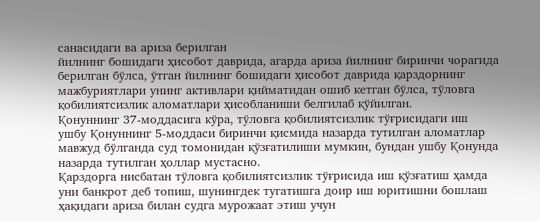санасидаги ва ариза берилган
йилнинг бошидаги ҳисобот даврида, агарда ариза йилнинг биринчи чорагида
берилган бўлса, ўтган йилнинг бошидаги ҳисобот даврида қарздорнинг
мажбуриятлари унинг активлари қийматидан ошиб кетган бўлса, тўловга
қобилиятсизлик аломатлари ҳисобланиши белгилаб қўйилган.
Қонуннинг 37-моддасига кўра, тўловга қобилиятсизлик тўғрисидаги иш
ушбу Қонуннинг 5-моддаси биринчи қисмида назарда тутилган аломатлар
мавжуд бўлганда суд томонидан қўзғатилиши мумкин, бундан ушбу Қонунда
назарда тутилган ҳоллар мустасно.
Қарздорга нисбатан тўловга қобилиятсизлик тўғрисида иш қўзғатиш ҳамда
уни банкрот деб топиш, шунингдек тугатишга доир иш юритишни бошлаш
ҳақидаги ариза билан судга мурожаат этиш учун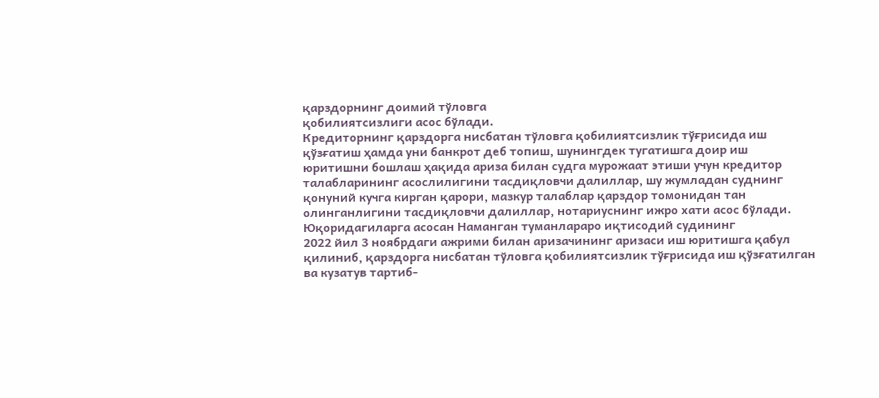қарздорнинг доимий тўловга
қобилиятсизлиги асос бўлади.
Кредиторнинг қарздорга нисбатан тўловга қобилиятсизлик тўғрисида иш
қўзғатиш ҳамда уни банкрот деб топиш, шунингдек тугатишга доир иш
юритишни бошлаш ҳақида ариза билан судга мурожаат этиши учун кредитор
талабларининг асослилигини тасдиқловчи далиллар, шу жумладан суднинг
қонуний кучга кирган қарори, мазкур талаблар қарздор томонидан тан
олинганлигини тасдиқловчи далиллар, нотариуснинг ижро хати асос бўлади.
Юқоридагиларга асосан Наманган туманлараро иқтисодий судининг
2022 йил 3 ноябрдаги ажрими билан аризачининг аризаси иш юритишга қабул
қилиниб, қарздорга нисбатан тўловга қобилиятсизлик тўғрисида иш қўзғатилган
ва кузатув тартиб-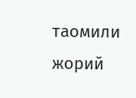таомили жорий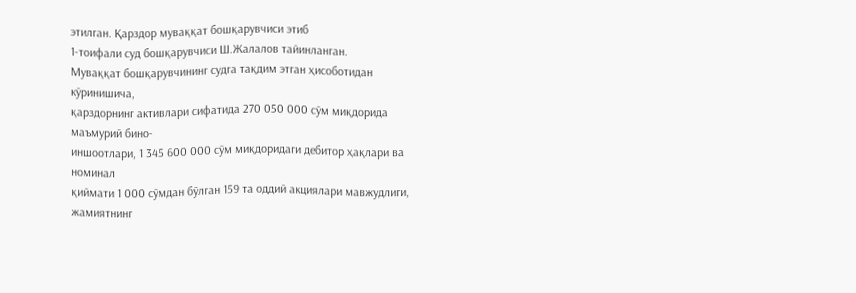этилган. Қарздор муваққат бошқарувчиси этиб
1-тоифали суд бошқарувчиси Ш.Жалалов тайинланган.
Муваққат бошқарувчининг судга тақдим этган ҳисоботидан кўринишича,
қарздорнинг активлари сифатида 270 050 000 сўм миқдорида маъмурий бино-
иншоотлари, 1 345 600 000 сўм миқдоридаги дебитор ҳақлари ва номинал
қиймати 1 000 сўмдан бўлган 159 та оддий акциялари мавжудлиги, жамиятнинг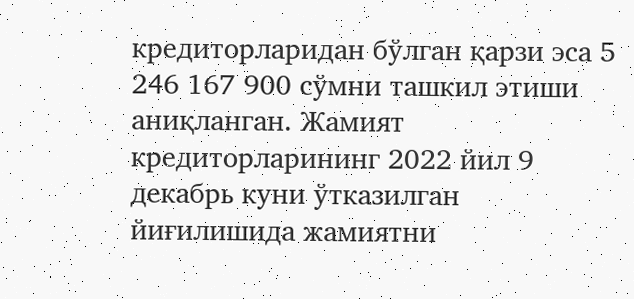кредиторларидан бўлган қарзи эса 5 246 167 900 сўмни ташкил этиши
аниқланган. Жамият кредиторларининг 2022 йил 9 декабрь куни ўтказилган
йиғилишида жамиятни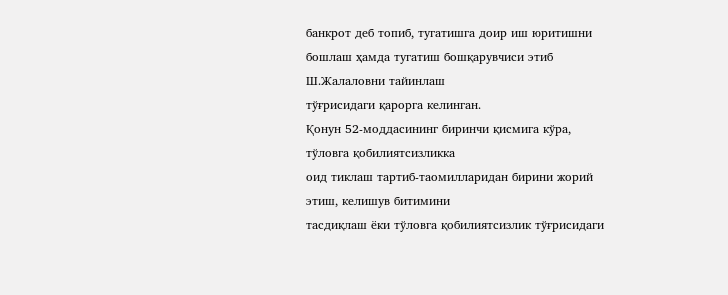банкрот деб топиб, тугатишга доир иш юритишни
бошлаш ҳамда тугатиш бошқарувчиси этиб Ш.Жалаловни тайинлаш
тўғрисидаги қарорга келинган.
Қонун 52-моддасининг биринчи қисмига кўра, тўловга қобилиятсизликка
оид тиклаш тартиб-таомилларидан бирини жорий этиш, келишув битимини
тасдиқлаш ёки тўловга қобилиятсизлик тўғрисидаги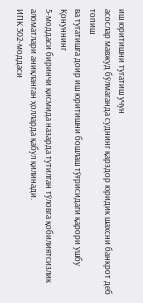иш юритишни тугатиш учун
асослар мавжуд бўлмаганда суднинг қарздор юридик шахсни банкрот деб топиш
ва тугатишга доир иш юритишни бошлаш тўғрисидаги қарори ушбу Қонуннинг
5-моддаси биринчи қисмида назарда тутилган тўловга қобилиятсизлик
аломатлари аниқланган ҳолларда қабул қилинади.
ИПК 302-моддаси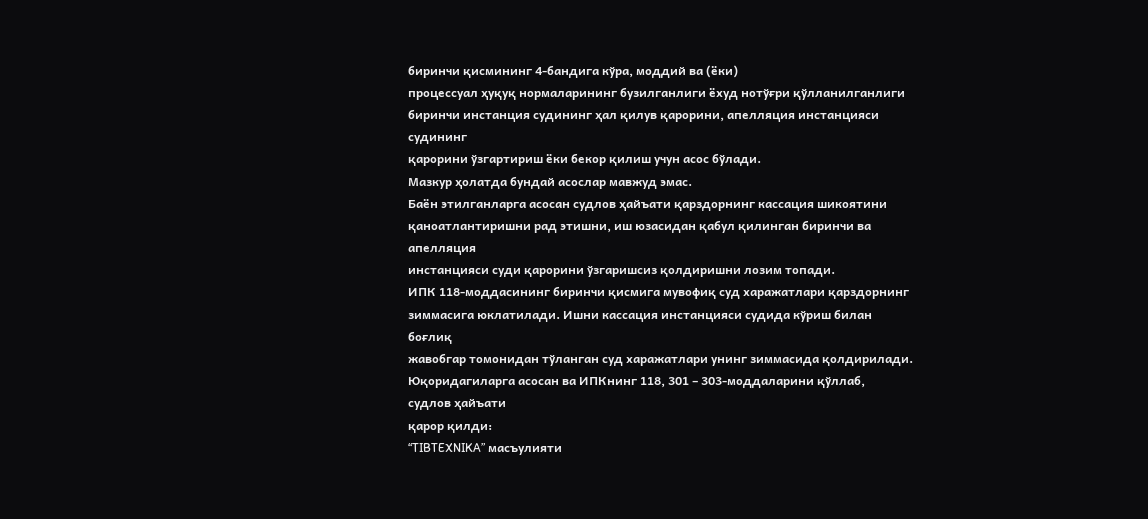биринчи қисмининг 4-бандига кўра, моддий ва (ёки)
процессуал ҳуқуқ нормаларининг бузилганлиги ёхуд нотўғри қўлланилганлиги
биринчи инстанция судининг ҳал қилув қарорини, апелляция инстанцияси судининг
қарорини ўзгартириш ёки бекор қилиш учун асос бўлади.
Мазкур ҳолатда бундай асослар мавжуд эмас.
Баён этилганларга асосан судлов ҳайъати қарздорнинг кассация шикоятини
қаноатлантиришни рад этишни, иш юзасидан қабул қилинган биринчи ва апелляция
инстанцияси суди қарорини ўзгаришсиз қолдиришни лозим топади.
ИПК 118-моддасининг биринчи қисмига мувофиқ суд харажатлари қарздорнинг
зиммасига юклатилади. Ишни кассация инстанцияси судида кўриш билан боғлиқ
жавобгар томонидан тўланган суд харажатлари унинг зиммасида қолдирилади.
Юқоридагиларга асосан ва ИПКнинг 118, 301 – 303-моддаларини қўллаб,
судлов ҳайъати
қарор қилди:
“TIBTEXNIKA” масъулияти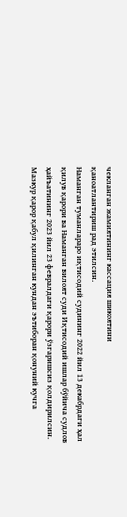чекланган жамиятининг кассация шикоятини
қаноатлантириш рад этилсин.
Наманган туманлараро иқтисодий судининг 2022 йил 13 декабрдаги ҳал
қилув қарори ва Наманган вилоят суди Иқтисодий ишлар бўйича судлов
ҳайъатининг 2023 йил 23 февралдаги қарори ўзгаришсиз қолдирилсин.
Мазкур қарор қабул қилинган кундан эътиборан қонуний кучга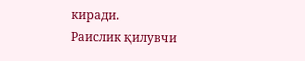киради.
Раислик қилувчи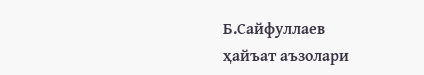Б.Сайфуллаев
ҳайъат аъзолари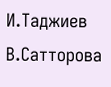И.Таджиев
В.Сатторова